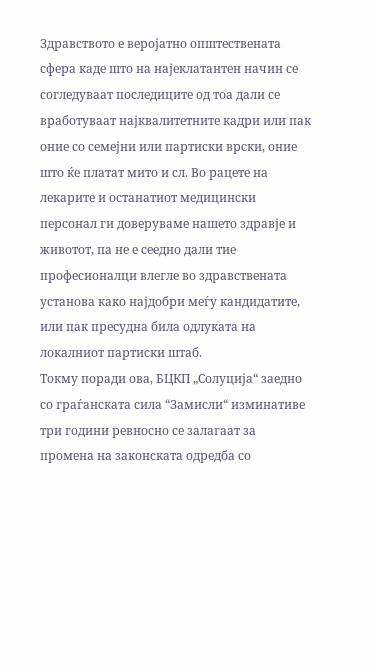Здравството е веројатно општествената сфера каде што на најеклатантен начин се согледуваат последиците од тоа дали се вработуваат најквалитетните кадри или пак оние со семејни или партиски врски, оние што ќе платат мито и сл. Во рацете на лекарите и останатиот медицински персонал ги доверуваме нашето здравје и животот, па не е сеедно дали тие професионалци влегле во здравствената установа како најдобри меѓу кандидатите, или пак пресудна била одлуката на локалниот партиски штаб.
Токму поради ова, БЦКП „Солуција“ заедно со граѓанската сила “Замисли“ изминативе три години ревносно се залагаат за промена на законската одредба со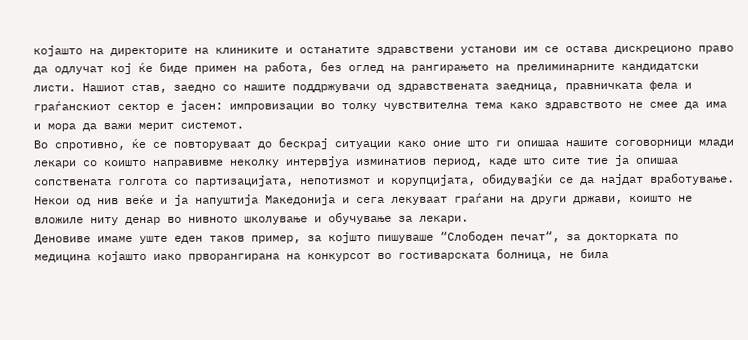којашто на директорите на клиниките и останатите здравствени установи им се остава дискреционо право да одлучат кој ќе биде примен на работа, без оглед на рангирањето на прелиминарните кандидатски листи. Нашиот став, заедно со нашите поддржувачи од здравствената заедница, правничката фела и граѓанскиот сектор е јасен: импровизации во толку чувствителна тема како здравството не смее да има и мора да важи мерит системот.
Во спротивно, ќе се повторуваат до бескрај ситуации како оние што ги опишаа нашите соговорници млади лекари со коишто направивме неколку интервјуа изминатиов период, каде што сите тие ја опишаа сопствената голгота со партизацијата, непотизмот и корупцијата, обидувајќи се да најдат вработување. Некои од нив веќе и ја напуштија Македонија и сега лекуваат граѓани на други држави, коишто не вложиле ниту денар во нивното школување и обучување за лекари.
Деновиве имаме уште еден таков пример, за којшто пишуваше “Слободен печат“, за докторката по медицина којашто иако прворангирана на конкурсот во гостиварската болница, не била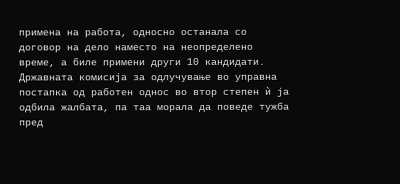примена на работа, односно останала со договор на дело наместо на неопределено време, а биле примени други 10 кандидати.
Државната комисија за одлучување во управна постапка од работен однос во втор степен ѝ ја одбила жалбата, па таа морала да поведе тужба пред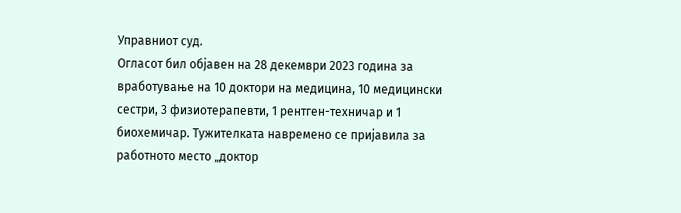Управниот суд.
Огласот бил објавен на 28 декември 2023 година за вработување на 10 доктори на медицина, 10 медицински сестри, 3 физиотерапевти, 1 рентген-техничар и 1 биохемичар. Тужителката навремено се пријавила за работното место „доктор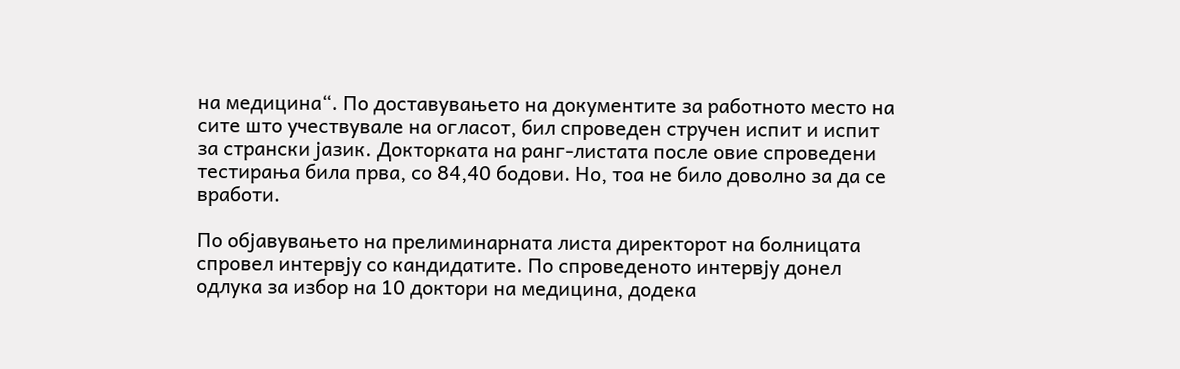на медицина“. По доставувањето на документите за работното место на сите што учествувале на огласот, бил спроведен стручен испит и испит за странски јазик. Докторката на ранг-листата после овие спроведени тестирања била прва, со 84,40 бодови. Но, тоа не било доволно за да се вработи.

По објавувањето на прелиминарната листа директорот на болницата спровел интервју со кандидатите. По спроведеното интервју донел одлука за избор на 10 доктори на медицина, додека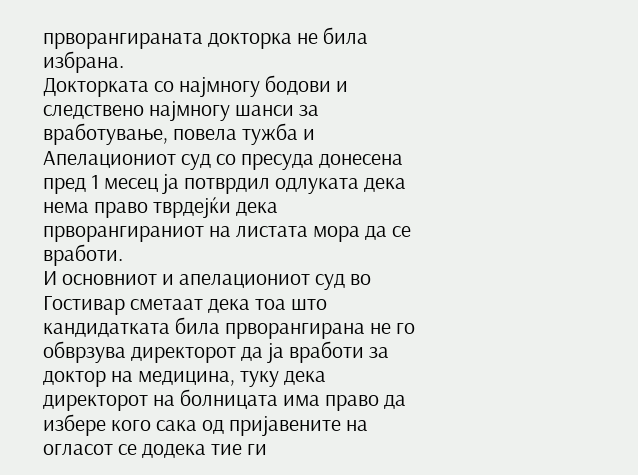прворангираната докторка не била избрана.
Докторката со најмногу бодови и следствено најмногу шанси за вработување, повела тужба и Апелациониот суд со пресуда донесена пред 1 месец ја потврдил одлуката дека нема право тврдејќи дека прворангираниот на листата мора да се вработи.
И основниот и апелациониот суд во Гостивар сметаат дека тоа што кандидатката била прворангирана не го обврзува директорот да ја вработи за доктор на медицина, туку дека директорот на болницата има право да избере кого сака од пријавените на огласот се додека тие ги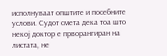исполнуваат општите и посебните услови. Судот смета дека тоа што некој доктор е прворангиран на листата, не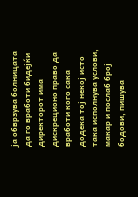ја обврзува болницата да го вработи бидејќи директорот има дискреционо право да вработи кого сака додека тој некој исто така исполнува услови, макар и послаб број бодови, пишува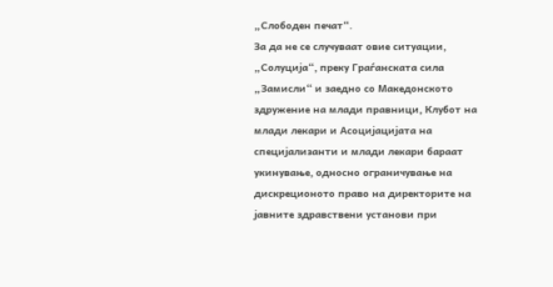„Слободен печат“.
За да не се случуваат овие ситуации, „Солуција“, преку Граѓанската сила „Замисли“ и заедно со Македонското здружение на млади правници, Клубот на млади лекари и Асоцијацијата на специјализанти и млади лекари бараат укинување, односно ограничување на дискреционото право на директорите на јавните здравствени установи при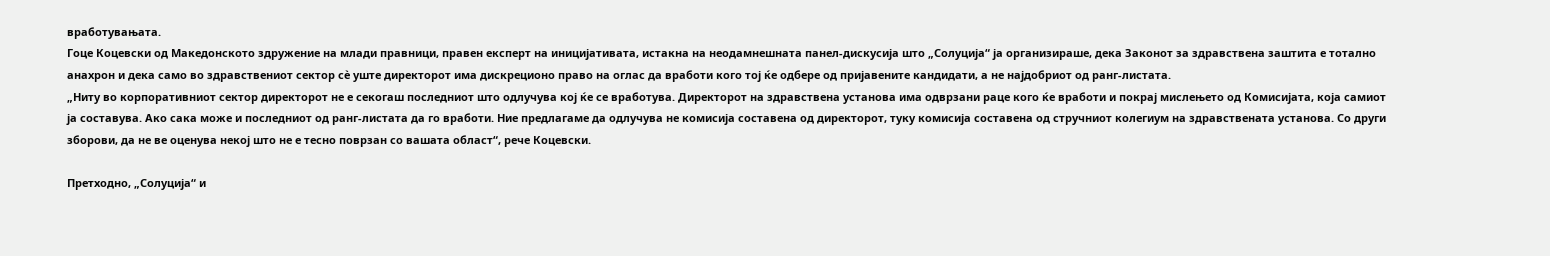вработувањата.
Гоце Коцевски од Македонското здружение на млади правници, правен експерт на иницијативата, истакна на неодамнешната панел-дискусија што „Солуција“ ја организираше, дека Законот за здравствена заштита е тотално анахрон и дека само во здравствениот сектор сѐ уште директорот има дискреционо право на оглас да вработи кого тој ќе одбере од пријавените кандидати, а не најдобриот од ранг-листата.
„Ниту во корпоративниот сектор директорот не е секогаш последниот што одлучува кој ќе се вработува. Директорот на здравствена установа има одврзани раце кого ќе вработи и покрај мислењето од Комисијата, која самиот ја составува. Ако сака може и последниот од ранг-листата да го вработи. Ние предлагаме да одлучува не комисија составена од директорот, туку комисија составена од стручниот колегиум на здравствената установа. Со други зборови, да не ве оценува некој што не е тесно поврзан со вашата област“, рече Коцевски.

Претходно, „Солуција“ и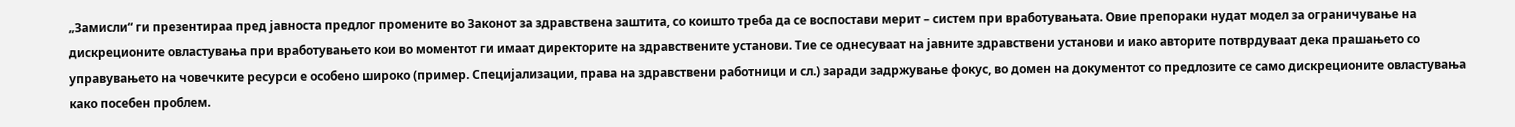„Замисли“ ги презентираа пред јавноста предлог промените во Законот за здравствена заштита, со коишто треба да се воспостави мерит – систем при вработувањата. Овие препораки нудат модел за ограничување на дискреционите овластувања при вработувањето кои во моментот ги имаат директорите на здравствените установи. Тие се однесуваат на јавните здравствени установи и иако авторите потврдуваат дека прашањето со управувањето на човечките ресурси е особено широко (пример. Специјализации, права на здравствени работници и сл.) заради задржување фокус, во домен на документот со предлозите се само дискреционите овластувања како посебен проблем.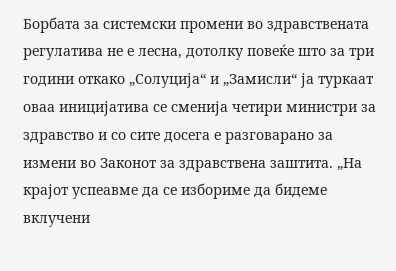Борбата за системски промени во здравствената регулатива не е лесна, дотолку повеќе што за три години откако „Солуција“ и „Замисли“ ја туркаат оваа иницијатива се сменија четири министри за здравство и со сите досега е разговарано за измени во Законот за здравствена заштита. „На крајот успеавме да се избориме да бидеме вклучени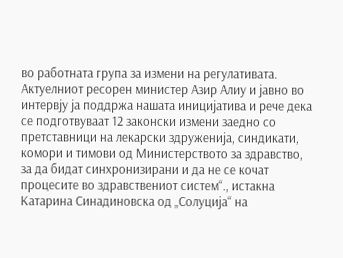во работната група за измени на регулативата. Актуелниот ресорен министер Азир Алиу и јавно во интервју ја поддржа нашата иницијатива и рече дека се подготвуваат 12 законски измени заедно со претставници на лекарски здруженија, синдикати, комори и тимови од Министерството за здравство, за да бидат синхронизирани и да не се кочат процесите во здравствениот систем“., истакна Катарина Синадиновска од „Солуција“ на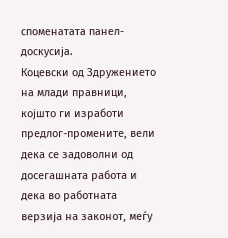споменатата панел-доскусија.
Коцевски од Здружението на млади правници, којшто ги изработи предлог-промените, вели дека се задоволни од досегашната работа и дека во работната верзија на законот, меѓу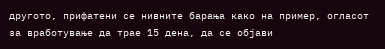другото, прифатени се нивните барања како на пример, огласот за вработување да трае 15 дена, да се објави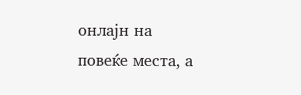онлајн на повеќе места, а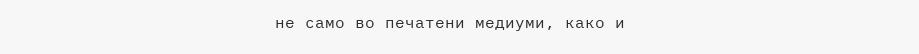не само во печатени медиуми, како и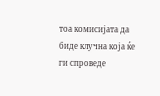тоа комисијата да биде клучна која ќе ги спроведе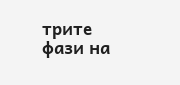трите фази на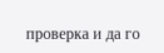проверка и да го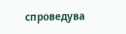спроведува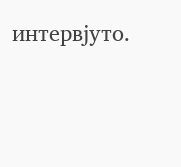интервјуто.